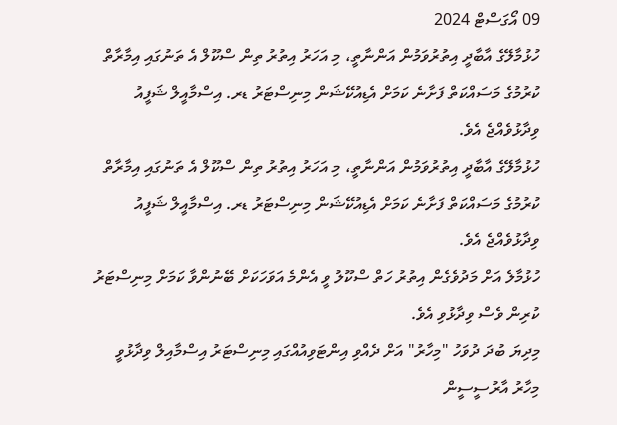09 އޯގަސްޓް 2024
ހުޅުމާލޭގެ އާބާދީ އިތުރުވަމުން އަންނާތީ، މި އަހަރު އިތުރު ތިން ސްކޫލް އެ ތަނުގައި އިމާރާތް ކުރުމުގެ މަސައްކަތް ފަށާނެ ކަމަށް އެޑިއުކޭޝަން މިނިސްޓަރު ޑރ. އިސްމާއީލް ޝަފީއު ވިދާޅުވެއްޖެ އެވެ.
ހުޅުމާލޭގެ އާބާދީ އިތުރުވަމުން އަންނާތީ، މި އަހަރު އިތުރު ތިން ސްކޫލް އެ ތަނުގައި އިމާރާތް ކުރުމުގެ މަސައްކަތް ފަށާނެ ކަމަށް އެޑިއުކޭޝަން މިނިސްޓަރު ޑރ. އިސްމާއީލް ޝަފީއު ވިދާޅުވެއްޖެ އެވެ.
ހުޅުމާލެ އަށް މަދުވެގެން އިތުރު ހަތް ސްކޫލު ވީ އެންމެ އަވަހަކަށް ބޭނުންވާ ކަމަށް މިނިސްޓަރު ކުރިން ވެސް ވިދާޅުވި އެވެ.
މިދިޔަ ބުދަ ދުވަހު "މިހާރު" އަށް ދެއްވި އިންޓަވިއުއްގައި މިނިސްޓަރު އިސްމާއިލް ވިދާޅުވީ މިހާރު އާރުސީސީން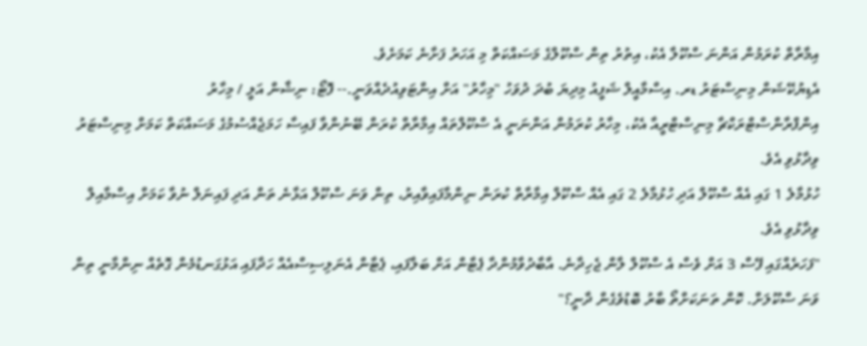އިމާރާތް ކުރަމުން އަންނަ ސްކޫލާ އެކު، އިތުރު ތިން ސްކޫލްގެ މަސައްކަތް މި އަހަރު ފަށާނެ ކަމަށެވެ.
އެޑިޔުކޭޝަން މިނިސްޓަރު ޑރ. އިސްމާއީލް ޝަފީއު މިދިޔަ ބުދަ ދުވަހު "މިހާރު" އަށް އިންޓަވިއުދެއްވަނީ.-- ފޮޓޯ: ނިޝާން އަލީ / މިހާރު
އިންފްރާންސްޓްރަކްޗާ މިނިސްޓްރީއާ އެކު، މިހާރު ކުރަމުން އަންނަނީ އެ ސްކޫލްތައް އިމާރާތް ކުރަން ބޭނުންވާ ފައިސާ ހަމަޖެއްސުމުގެ މަސައްކަތް ކަމަށް މިނިސްޓަރު ވިދާޅުވި އެވެ.
ހުޅުމާލެ 1 ގައި އެއް ސްކޫލް އަދި ހުޅުމާލެ 2 ގައި އެއް ސްކޫލް އިމާރާތް ކުރަން ނިންމާފައިވާއިރު، ތިން ވަނަ ސްކޫލް އަޅާނެ ތަން އަދި ފައިނަލް ނުވާ ކަމަށް އިސްމާއިލް ވިދާޅުވި އެވެ.
"ފަހަރެއްގައި ފޭސް 3 އަށް ވެސް އެ ސްކޫލް ލާން ޖެހިދާނެ. އާބާދުވާމުންދާ ޕެޓާން އަށް ބަލާފައި، ޕެޓާން އެނަލިސިސްއެއް ހަދާފައި އަޅުގަނޑުމެން ގޮތެއް ނިންމާނީ ތިން ވަނަ ސްކޫލަށް. ކޮން ތަނަކަށްތޯ ބާރު ބޮޑުވެގެން ދާނީ؟"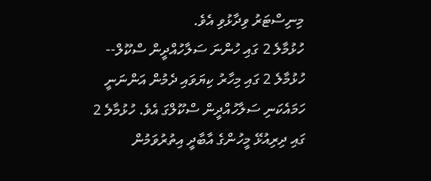މިނިސްޓަރު ވިދާޅުވި އެވެ.
ހުޅުމާލެ 2 ގައި ހުންނަ ސަލާހުއްދީން ސްކޫލް--
ހުޅުމާލެ 2 ގައި މިހާރު ކިޔަވައި ދެމުން އަންނަނީ ހަމައެކަނި ސަލާހުއްދީން ސްކޫލްގަ އެވެ. ހުޅުމާލެ 2 ގައި ދިރިއުޅޭ މީހުންގެ އާބާދީ އިތުރުވަމުން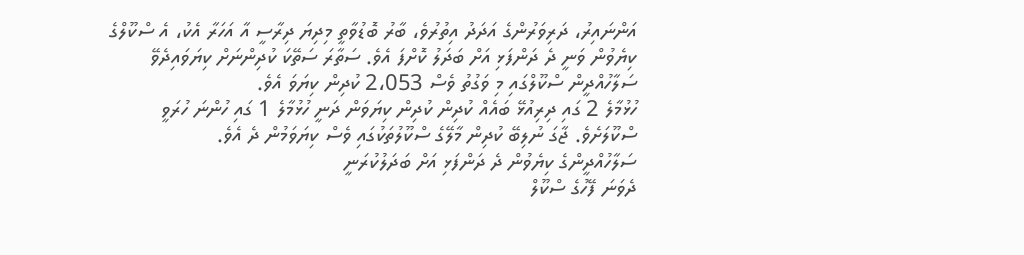އަންނައިރު، ދަރިވަރުންގެ އަދަދު އިތުރުވެ، ބާރު ބޮޑުވާތީ މިދިޔަ ދިރާސީ އާ އަހަރާ އެކު، އެ ސްކޫލްގެ ކިޔެވުން ވަނީ ދެ ދަންފަޅި އަށް ބަދަލު ކޮށްފަ އެވެ. ސަތާރަ ސަތޭކަ ކުދިންނަށް ކިޔަވައިދެވޭ ސަލާހުއްދީން ސްކޫލްގައި މި ވަގުތު ވެސް 2،053 ކުދިން ކިޔަވަ އެވެ.
ހުޅުމާލެ 2 ގައި ދިރިއުޅޭ ބައެއް ކުދިން ކުދިން ކިޔަވަން ދަނީ ހުޅުމާލެ 1 ގައި ހުންނަ ހުރަވީ ސްކޫލަށެވެ. ޖާގަ ނުލިބޭ ކުދިން މާލޭގެ ސްކޫލުތަކުގައި ވެސް ކިޔަވަމުން ދެ އެވެ.
ސަލާހުއްދީންގެ ކިޔެވުން ދެ ދަންފަޅި އަށް ބަދަލުކުރަނީ
ދެވަނަ ފޭހުގެ ސްކޫލް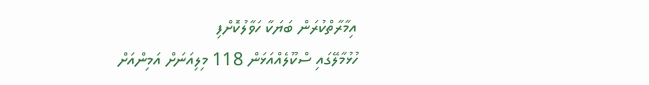އިމާރާތްކުރަން ބަޔަކާ ހަވާލުކޮށްފި
ހުޅުމާލޭގައި ސްކޫލެއްއަޅަން 118 މިލިއަނަށް އަމިންއަށް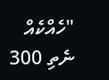"ހެއްކެއް ނެތި 300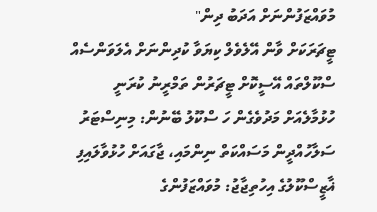މުވައްޒަފުންނަށް އަދަބު ދިން"
ޓީޗަރަކަށް ވާން އޭލެވެލް ކިޔަވާ ކުދިންނަށް އެލަވަންސެއް
ސްކޫލްތައް އޭސީކޮށް ޓީޗަރުން ތަމްރީނު ކުރަނީ
ހުޅުމާލެއަށް މަދުވެގެން ހަ ސްކޫލު ބޭނުން: މިނިސްޓަރު
ސަލާހުއްދީން މަސައްކަތް ނިންމައި، ޖާގައަށް ހުޅުވާލައިފި
ޣާޒީސްކޫލުގެ އިހުތިޖާޖު: މުވައްޒަފުންގެ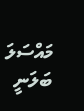މައްސަލަ ބަލަނީ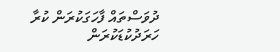ދުވަސްތައް ފާހަގަކުރަން ކުރާ ހަރަދުކުޑަކުރަން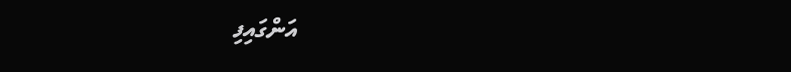އަންގައިފި